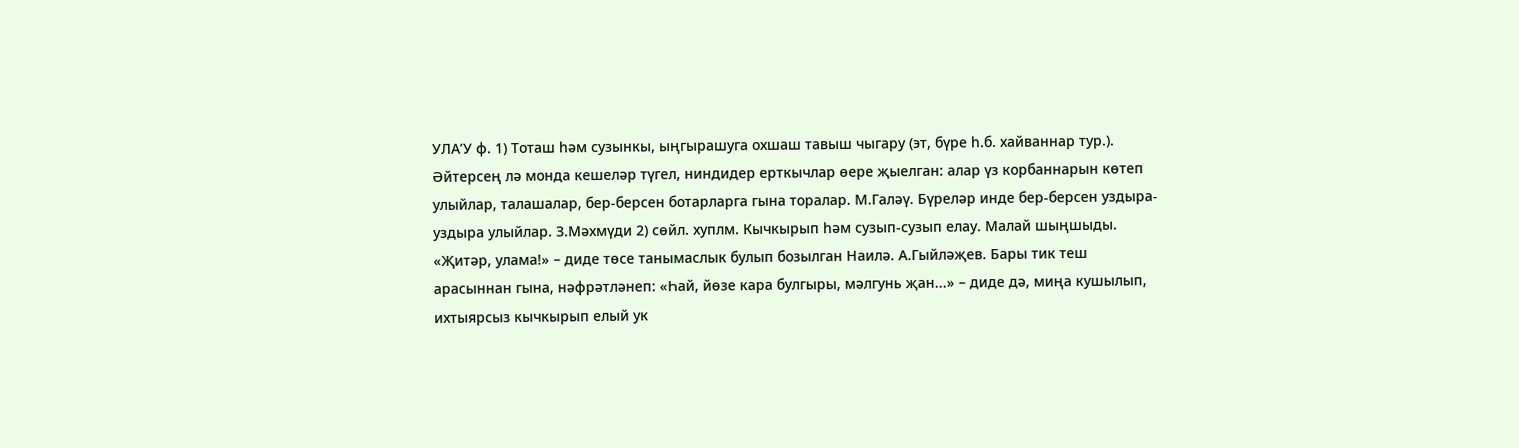УЛА’У ф. 1) Тоташ һәм сузынкы, ыңгырашуга охшаш тавыш чыгару (эт, бүре һ.б. хайваннар тур.). Әйтерсең лә монда кешеләр түгел, ниндидер ерткычлар өере җыелган: алар үз корбаннарын көтеп улыйлар, талашалар, бер-берсен ботарларга гына торалар. М.Галәү. Бүреләр инде бер-берсен уздыра-уздыра улыйлар. З.Мәхмүди 2) сөйл. хуплм. Кычкырып һәм сузып-сузып елау. Малай шыңшыды. «Җитәр, улама!» – диде төсе танымаслык булып бозылган Наилә. А.Гыйләҗев. Бары тик теш арасыннан гына, нәфрәтләнеп: «Һай, йөзе кара булгыры, мәлгунь җан...» – диде дә, миңа кушылып, ихтыярсыз кычкырып елый ук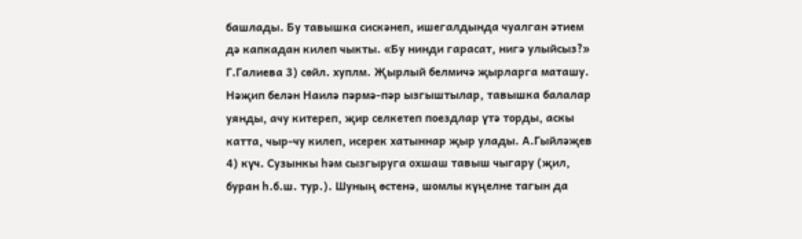башлады. Бу тавышка сискәнеп, ишегалдында чуалган әтием дә капкадан килеп чыкты. «Бу нинди гарасат, нигә улыйсыз?» Г.Галиева 3) сөйл. хуплм. Җырлый белмичә җырларга маташу. Нәҗип белән Наилә пәрмә-пәр ызгыштылар, тавышка балалар уянды, ачу китереп, җир селкетеп поездлар үтә торды, аскы катта, чыр-чу килеп, исерек хатыннар җыр улады. А.Гыйләҗев 4) күч. Сузынкы һәм сызгыруга охшаш тавыш чыгару (җил, буран һ.б.ш. тур.). Шуның өстенә, шомлы күңелне тагын да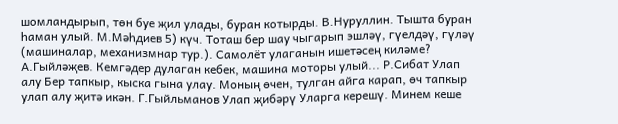шомландырып, төн буе җил улады, буран котырды. В.Нуруллин. Тышта буран һаман улый. М.Мәһдиев 5) күч. Тоташ бер шау чыгарып эшләү, гүелдәү, гүләү (машиналар, механизмнар тур.). Самолёт улаганын ишетәсең киләме? А.Гыйләҗев. Кемгәдер дулаган кебек, машина моторы улый... Р.Сибат Улап алу Бер тапкыр, кыска гына улау. Моның өчен, тулган айга карап, өч тапкыр улап алу җитә икән. Г.Гыйльманов Улап җибәрү Уларга керешү. Минем кеше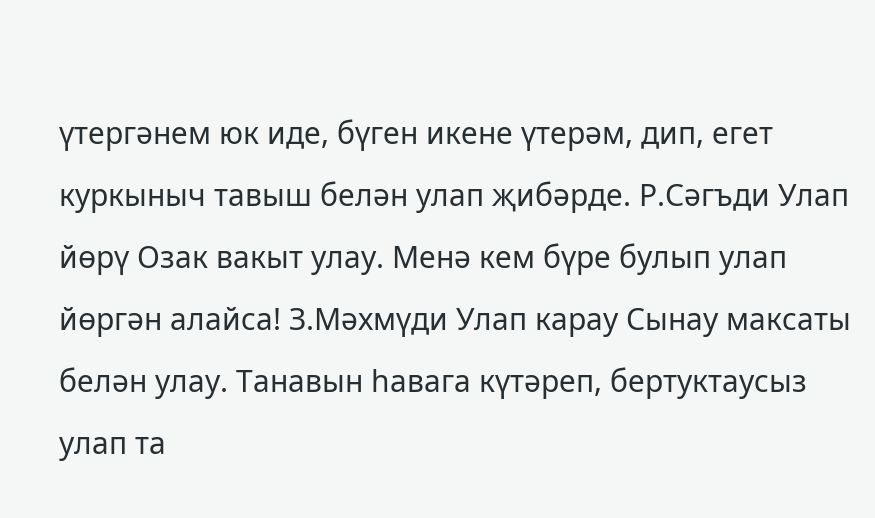үтергәнем юк иде, бүген икене үтерәм, дип, егет куркыныч тавыш белән улап җибәрде. Р.Сәгъди Улап йөрү Озак вакыт улау. Менә кем бүре булып улап йөргән алайса! З.Мәхмүди Улап карау Сынау максаты белән улау. Танавын һавага күтәреп, бертуктаусыз улап та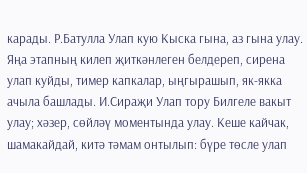карады. Р.Батулла Улап кую Кыска гына, аз гына улау. Яңа этапның килеп җиткәнлеген белдереп, сирена улап куйды, тимер капкалар, ыңгырашып, як-якка ачыла башлады. И.Сираҗи Улап тору Билгеле вакыт улау; хәзер, сөйләү моментында улау. Кеше кайчак, шамакайдай, китә тәмам онтылып: бүре төсле улап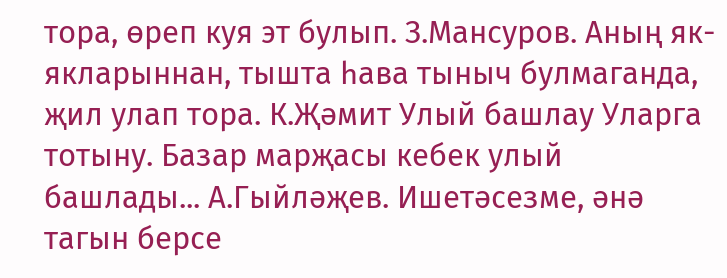тора, өреп куя эт булып. З.Мансуров. Аның як-якларыннан, тышта һава тыныч булмаганда, җил улап тора. К.Җәмит Улый башлау Уларга тотыну. Базар марҗасы кебек улый башлады... А.Гыйләҗев. Ишетәсезме, әнә тагын берсе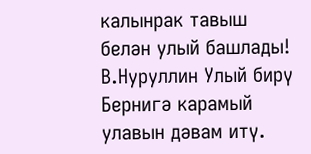калынрак тавыш белән улый башлады! В.Нуруллин Улый бирү Бернигә карамый улавын дәвам итү.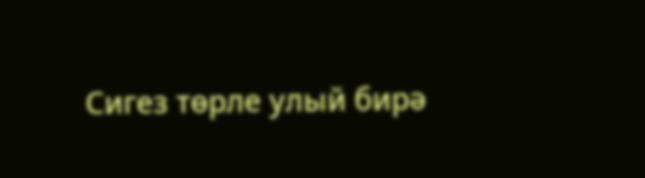Сигез төрле улый бирә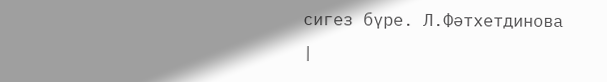сигез бүре. Л.Фәтхетдинова |